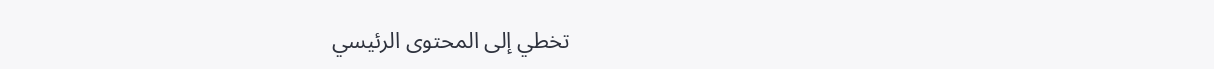تخطي إلى المحتوى الرئيسي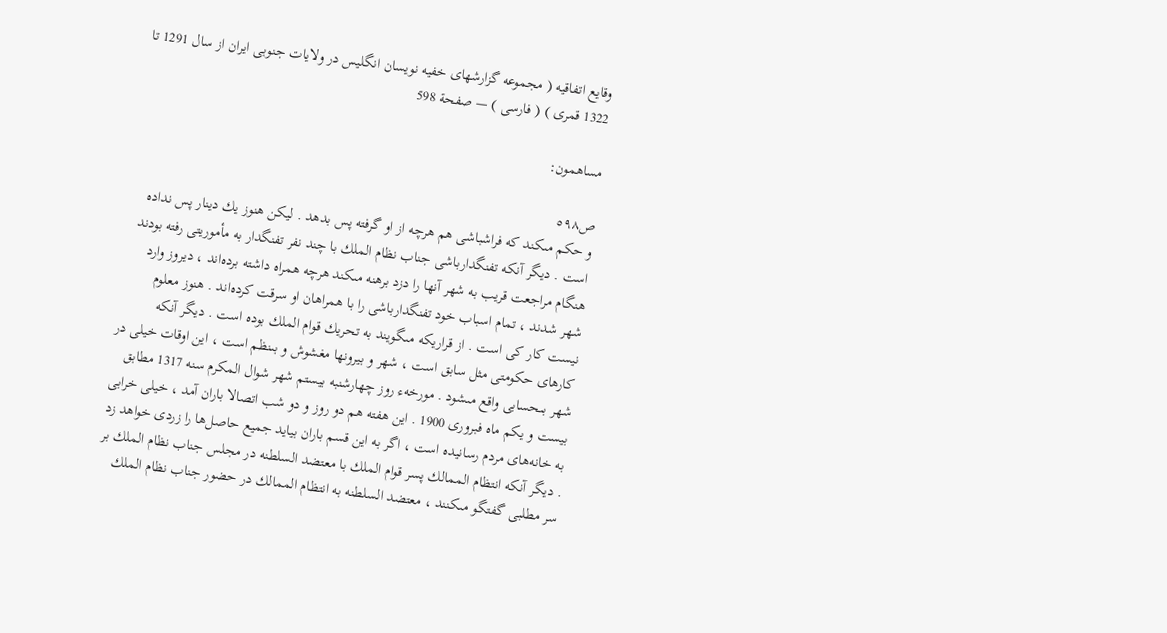وقايع اتفاقيه ( مجموعه گزارشهاى خفيه نويسان انگليس در ولايات جنوبى ايران از سال 1291 تا 1322 قمرى ) ( فارسى ) — صفحة 598

مساهمون:

ص٥٩٨
و حكم مىكند كه فراشباشى هم هرچه از او گرفته پس بدهد . ليكن هنوز يك دينار پس نداده است . ديگر آنكه تفنگدارباشى جناب نظام الملك با چند نفر تفنگدار به مأموريتى رفته بودند هنگام مراجعت قريب به شهر آنها را دزد برهنه مىكند هرچه همراه داشته برده‌اند ، ديروز وارد شهر شدند ، تمام اسباب خود تفنگدارباشى را با همراهان او سرقت كرده‌اند . هنوز معلوم نيست كار كى است . از قراريكه مىگويند به تحريك قوام الملك بوده است . ديگر آنكه كارهاى حكومتى مثل سابق است ، شهر و بيرونها مغشوش و بىنظم است ، اين اوقات خيلى در شهر بىحسابى واقع مىشود . مورخهء روز چهارشنبه بيستم شهر شوال المكرم سنه 1317 مطابق بيست و يكم ماه فبرورى 1900 . اين هفته هم دو روز و دو شب اتصالا باران آمد ، خيلى خرابى به خانه‌هاى مردم رسانيده است ، اگر به اين قسم باران بيايد جميع حاصل‌ها را زردى خواهد زد . ديگر آنكه انتظام الممالك پسر قوام الملك با معتضد السلطنه در مجلس جناب نظام الملك بر سر مطلبى گفتگو مىكنند ، معتضد السلطنه به انتظام الممالك در حضور جناب نظام الملك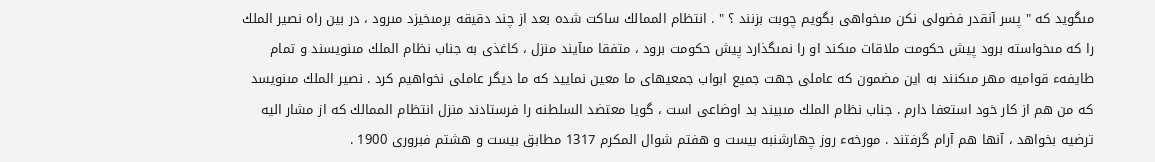مىگويد كه " پسر آنقدر فضولى نكن مىخواهى بگويم چوبت بزنند ؟ " . انتظام الممالك ساكت شده بعد از چند دقيقه برمىخيزد مىرود ، در بين راه نصير الملك را كه مىخواسته برود پيش حكومت ملاقات مىكند او را نمىگذارد پيش حكومت برود ، متفقا مىآيند منزل ، كاغذى به جناب نظام الملك مىنويسند و تمام طايفهء قواميه مهر مىكنند به اين مضمون كه عاملى جهت جميع ابواب جمعيهاى ما معين نماييد كه ما ديگر عاملى نخواهيم كرد . نصير الملك مىنويسد كه من هم از كار خود استعفا دارم . جناب نظام الملك مىبيند بد اوضاعى است ، گويا معتضد السلطنه را فرستادند منزل انتظام الممالك كه از مشار اليه ترضيه بخواهد ، آنها هم آرام گرفتند . مورخهء روز چهارشنبه بيست و هفتم شوال المكرم 1317 مطابق بيست و هشتم فبرورى 1900 .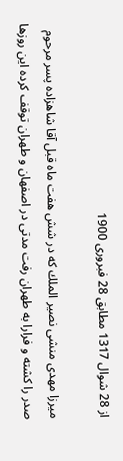از 28 شوال 1317 مطابق 28 فبرورى 1900

ميرزا مهدى منشى نصير الملك كه در شش هفت ماه قبل آقا شاهزاده پسر مرحوم صدر را كشته و فرارا به طهران رفت مدتى در اصفهان و طهران توقف كرده اين روزها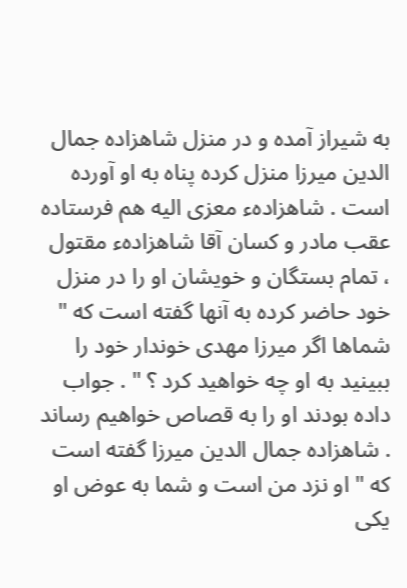به شيراز آمده و در منزل شاهزاده جمال الدين ميرزا منزل كرده پناه به او آورده است . شاهزادهء معزى اليه هم فرستاده عقب مادر و كسان آقا شاهزادهء مقتول ، تمام بستگان و خويشان او را در منزل خود حاضر كرده به آنها گفته است كه " شماها اگر ميرزا مهدى خوندار خود را ببينيد به او چه خواهيد كرد ؟ " . جواب داده بودند او را به قصاص خواهيم رساند . شاهزاده جمال الدين ميرزا گفته است كه " او نزد من است و شما به عوض او يكى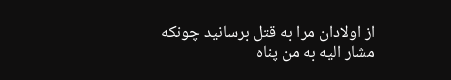از اولادان مرا به قتل برسانيد چونكه مشار اليه به من پناه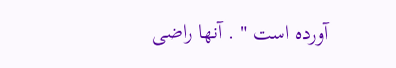آورده است " . آنها راضى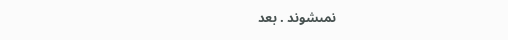نمىشوند . بعد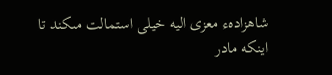شاهزادهء معزى اليه خيلى استمالت مىكند تا اينكه مادر